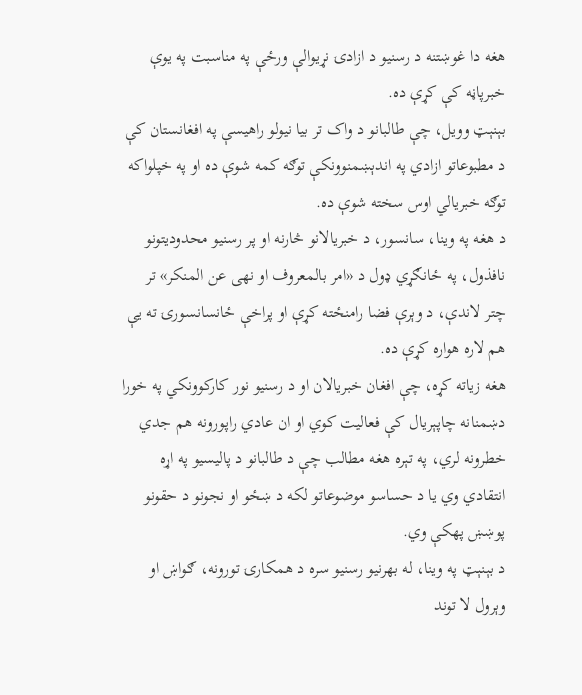هغه دا غوښتنه د رسنیو د ازادۍ نړیوالې ورځې په مناسبت په یوې خبرپاڼه کې کړې ده.
بېنېټ وویل، چې طالبانو د واک تر بیا نیولو راهیسې په افغانستان کې د مطبوعاتو ازادي په اندېښمنوونکې توګه کمه شوې ده او په خپلواکه توګه خبریالي اوس سخته شوې ده.
د هغه په وینا، سانسور، د خبریالانو څارنه او پر رسنیو محدودیتونو نافذول، په ځانګړي ډول د «امر بالمعروف او نهی عن المنکر» تر چتر لاندې، د وېرې فضا رامنځته کړې او پراخې ځانسانسورۍ ته یې هم لاره هواره کړې ده.
هغه زیاته کړه، چې افغان خبریالان او د رسنیو نور کارکوونکي په خورا دښمنانه چاپېریال کې فعالیت کوي او ان عادي راپورونه هم جدي خطرونه لري، په تېره هغه مطالب چې د طالبانو د پالیسيو په اړه انتقادي وي یا د حساسو موضوعاتو لکه د ښځو او نجونو د حقونو پوښښ پهکې وي.
د بېنېټ په وینا، له بهرنیو رسنیو سره د همکارۍ تورونه، ګواښ او وېرول لا توند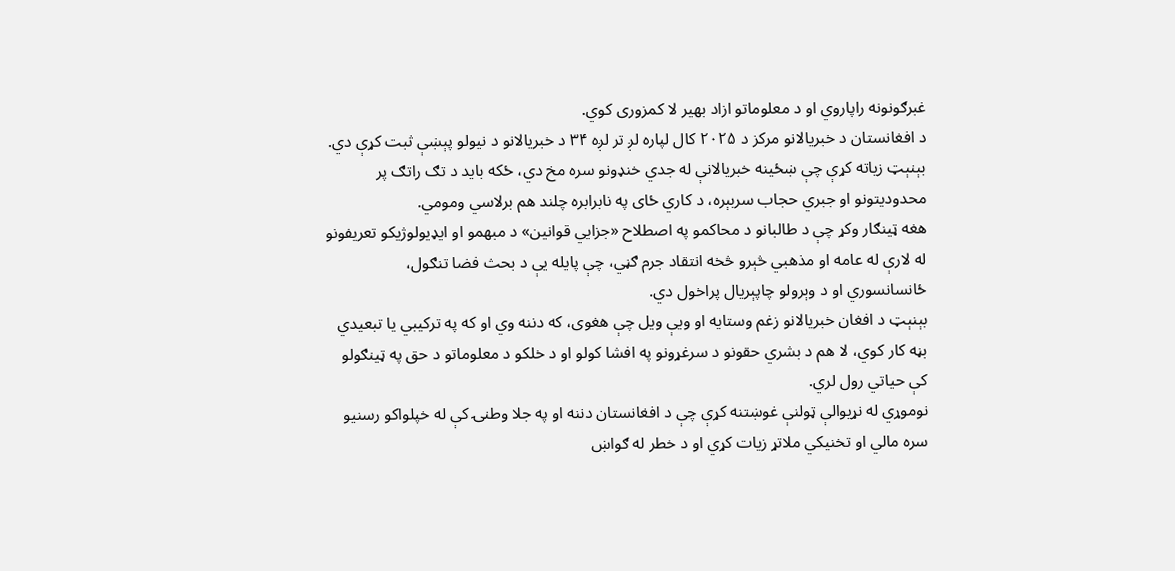غبرګونونه راپاروي او د معلوماتو ازاد بهیر لا کمزوری کوي.
د افغانستان د خبریالانو مرکز د ۲۰۲۵ کال لپاره لږ تر لږه ۳۴ د خبریالانو د نیولو پېښې ثبت کړې دي. بېنېټ زیاته کړې چې ښځینه خبریالانې له جدي خنډونو سره مخ دي، ځکه باید د تګ راتګ پر محدودیتونو او جبري حجاب سربېره، د کاري ځای په نابرابره چلند هم برلاسي ومومي.
هغه ټینګار وکړ چې د طالبانو د محاکمو په اصطلاح «جزایي قوانین» د مبهمو او ایډیولوژیکو تعریفونو له لارې له عامه او مذهبي څېرو څخه انتقاد جرم ګڼي، چې پایله یې د بحث فضا تنګول، ځانسانسوري او د وېرولو چاپېریال پراخول دي.
بېنېټ د افغان خبریالانو زغم وستایه او ویې ویل چې هغوی، که دننه وي او که په ترکیبي یا تبعیدي بڼه کار کوي، لا هم د بشري حقونو د سرغړونو په افشا کولو او د خلکو د معلوماتو د حق په ټینګولو کې حیاتي رول لري.
نوموړي له نړیوالې ټولنې غوښتنه کړې چې د افغانستان دننه او په جلا وطنۍ کې له خپلواکو رسنیو سره مالي او تخنیکي ملاتړ زیات کړي او د خطر له ګواښ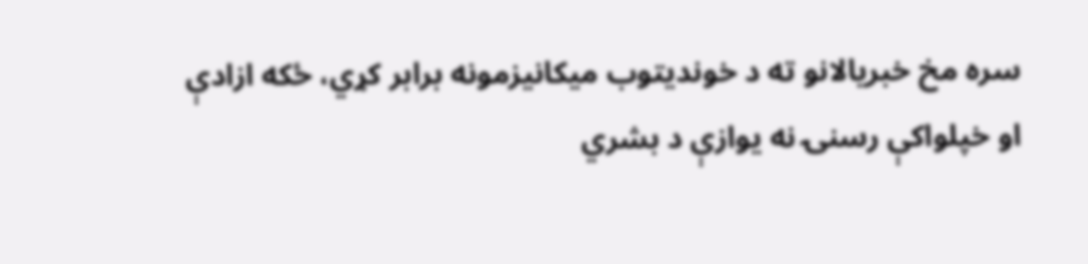سره مخ خبریالانو ته د خوندیتوب میکانیزمونه برابر کړي، ځکه ازادې او خپلواکې رسنۍ نه یوازې د بشري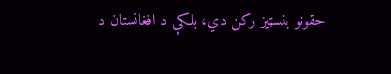حقونو بنسټیز رکن دي، بلکې د افغانستان د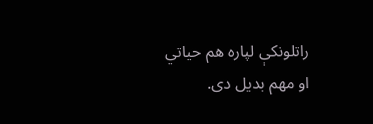راتلونکې لپاره هم حیاتي او مهم بدیل دی.